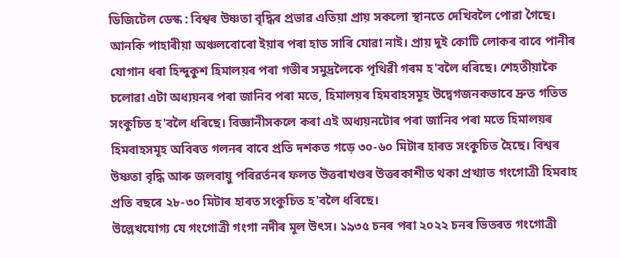ডিজিটেল ডেস্ক : বিশ্বৰ উষ্ণতা বৃদ্ধিৰ প্রভাৱ এতিয়া প্রায় সকলো স্থানতে দেখিবলৈ পোৱা গৈছে। আনকি পাহাৰীয়া অঞ্চলবোৰো ইয়াৰ পৰা হাত সাৰি যোৱা নাই। প্রায় দুই কোটি লোকৰ বাবে পানীৰ যোগান ধৰা হিন্দুকুশ হিমালয়ৰ পৰা গভীৰ সমুদ্রলৈকে পৃথিৱী গৰম হ'বলৈ ধৰিছে। শেহতীয়াকৈ চলোৱা এটা অধ্যয়নৰ পৰা জানিব পৰা মতে, হিমালয়ৰ হিমবাহসমূহ উদ্বেগজনকভাবে দ্রুত গতিত সংকুচিত হ'বলৈ ধৰিছে। বিজ্ঞানীসকলে কৰা এই অধ্যয়নটোৰ পৰা জানিব পৰা মতে হিমালয়ৰ হিমবাহসমূহ অবিৰত গলনৰ বাবে প্রতি দশকত গড়ে ৩০-৬০ মিটাৰ হাৰত সংকুচিত হৈছে। বিশ্বৰ উষ্ণতা বৃদ্ধি আৰু জলবায়ু পৰিৱৰ্তনৰ ফলত উত্তৰাখণ্ডৰ উত্তৰকাশীত থকা প্ৰখ্যাত গংগোত্রী হিমবাহ প্রতি বছৰে ২৮-৩০ মিটাৰ হাৰত সংকুচিত হ'বলৈ ধৰিছে।
উল্লেখযোগ্য যে গংগোত্ৰী গংগা নদীৰ মূল উৎস। ১৯৩৫ চনৰ পৰা ২০২২ চনৰ ভিতৰত গংগোত্ৰী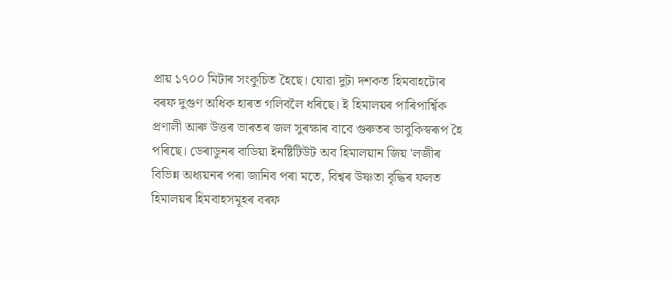প্রায় ১৭০০ মিটাৰ সংকুচিত হৈছে। যোৱা দুটা দশকত হিমবাহটোৰ বৰফ দুগুণ অধিক হাৰত গলিবলৈ ধৰিছে। ই হিমালয়ৰ পাৰিপাৰ্শ্বিক প্রণালী আৰু উত্তৰ ভাৰতৰ জল সুৰক্ষাৰ বাবে গুৰুতৰ ভাবুকিস্বৰূপ হৈ পৰিছে। ডেৰাডুনৰ বাডিয়া ইনষ্টিটিউট অব হিমালয়ান জিয় 'লজীৰ বিভিন্ন অধ্যয়নৰ পৰা জানিব পৰা মতে, বিশ্বৰ উষ্ণতা বৃদ্ধিৰ ফলত হিমালয়ৰ হিমবাহসমূহৰ বৰফ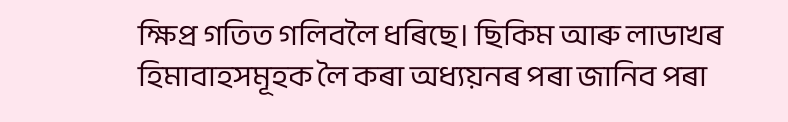ক্ষিপ্ৰ গতিত গলিবলৈ ধৰিছে। ছিকিম আৰু লাডাখৰ হিমাবাহসমূহক লৈ কৰা অধ্যয়নৰ পৰা জানিব পৰা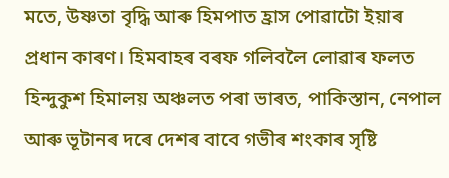মতে, উষ্ণতা বৃদ্ধি আৰু হিমপাত হ্রাস পোৱাটো ইয়াৰ প্ৰধান কাৰণ। হিমবাহৰ বৰফ গলিবলৈ লোৱাৰ ফলত হিন্দুকুশ হিমালয় অঞ্চলত পৰা ভাৰত, পাকিস্তান, নেপাল আৰু ভূটানৰ দৰে দেশৰ বাবে গভীৰ শংকাৰ সৃষ্টি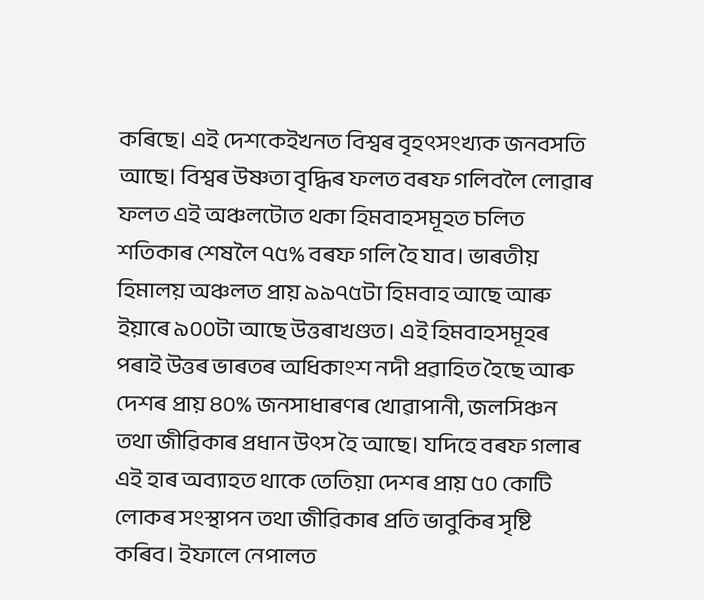কৰিছে। এই দেশকেইখনত বিশ্বৰ বৃহৎসংখ্যক জনবসতি আছে। বিশ্বৰ উষ্ণতা বৃদ্ধিৰ ফলত বৰফ গলিবলৈ লোৱাৰ ফলত এই অঞ্চলটোত থকা হিমবাহসমূহত চলিত শতিকাৰ শেষলৈ ৭৫% বৰফ গলি হৈ যাব। ভাৰতীয় হিমালয় অঞ্চলত প্রায় ৯৯৭৫টা হিমবাহ আছে আৰু ইয়াৰে ৯০০টা আছে উত্তৰাখণ্ডত। এই হিমবাহসমূহৰ পৰাই উত্তৰ ভাৰতৰ অধিকাংশ নদী প্ৰৱাহিত হৈছে আৰু দেশৰ প্ৰায় ৪০% জনসাধাৰণৰ খোৱাপানী, জলসিঞ্চন তথা জীৱিকাৰ প্ৰধান উৎস হৈ আছে। যদিহে বৰফ গলাৰ এই হাৰ অব্যাহত থাকে তেতিয়া দেশৰ প্ৰায় ৫০ কোটি লোকৰ সংস্থাপন তথা জীৱিকাৰ প্ৰতি ভাবুকিৰ সৃষ্টি কৰিব। ইফালে নেপালত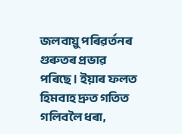জলবায়ু পৰিৱৰ্তনৰ গুৰুতৰ প্ৰভাৱ পৰিছে। ইয়াৰ ফলত হিমবাহ দ্রুত গতিত গলিবলৈ ধৰা,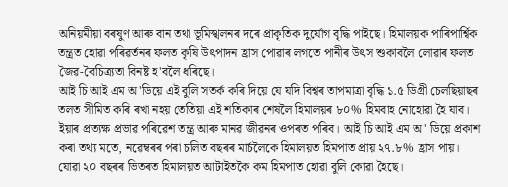অনিয়মীয়া বৰষুণ আৰু বান তথা ভূমিস্খলনৰ দৰে প্ৰাকৃতিক দুর্যোগ বৃদ্ধি পাইছে। হিমালয়ক পাৰিপাৰ্শ্বিক তন্ত্ৰত হোৱা পৰিৱৰ্তনৰ ফলত কৃষি উৎপাদন হ্রাস পোৱাৰ লগতে পানীৰ উৎস শুকাবলৈ লোৱাৰ ফলত জৈৱ-বৈচিত্র্যতা বিনষ্ট হ'বলৈ ধৰিছে।
আই চি আই এম অ'ডিয়ে এই বুলি সতর্ক কৰি দিয়ে যে যদি বিশ্বৰ তাপমাত্রা বৃদ্ধি ১.৫ ডিগ্রী চেলছিয়াছৰ তলত সীমিত কৰি ৰখা নহয় তেতিয়া এই শতিকাৰ শেষলৈ হিমালয়ৰ ৮০% হিমবাহ নোহোৱা হৈ যাব। ইয়াৰ প্ৰত্যক্ষ প্রভাৱ পৰিৱেশ তন্ত্ৰ আৰু মানৱ জীৱনৰ ওপৰত পৰিব। আই চি আই এম অ' ডিয়ে প্রকাশ কৰা তথ্য মতে, নৱেম্বৰৰ পৰা চলিত বছৰৰ মাৰ্চলৈকে হিমালয়ত হিমপাত প্রায় ২৭.৮% হ্রাস পায়। যোৱা ২০ বছৰৰ ভিতৰত হিমালয়ত আটাইতকৈ কম হিমপাত হোৱা বুলি কোৱা হৈছে।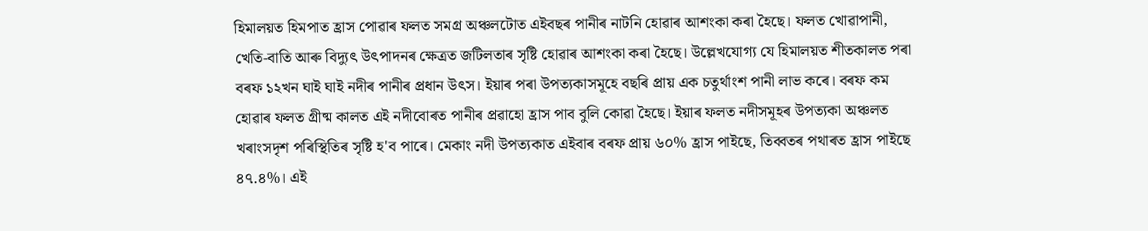হিমালয়ত হিমপাত হ্রাস পোৱাৰ ফলত সমগ্ৰ অঞ্চলটোত এইবছৰ পানীৰ নাটনি হোৱাৰ আশংকা কৰা হৈছে। ফলত খোৱাপানী, খেতি-বাতি আৰু বিদ্যুৎ উৎপাদনৰ ক্ষেত্ৰত জটিলতাৰ সৃষ্টি হোৱাৰ আশংকা কৰা হৈছে। উল্লেখযোগ্য যে হিমালয়ত শীতকালত পৰা বৰফ ১২খন ঘাই ঘাই নদীৰ পানীৰ প্ৰধান উৎস। ইয়াৰ পৰা উপত্যকাসমূহে বছৰি প্রায় এক চতুর্থাংশ পানী লাভ কৰে। বৰফ কম হোৱাৰ ফলত গ্রীষ্ম কালত এই নদীবোৰত পানীৰ প্রৱাহো হ্রাস পাব বুলি কোৱা হৈছে। ইয়াৰ ফলত নদীসমূহৰ উপত্যকা অঞ্চলত খৰাংসদৃশ পৰিস্থিতিৰ সৃষ্টি হ'ব পাৰে। মেকাং নদী উপত্যকাত এইবাৰ বৰফ প্রায় ৬০% হ্রাস পাইছে, তিব্বতৰ পথাৰত হ্রাস পাইছে ৪৭.৪%। এই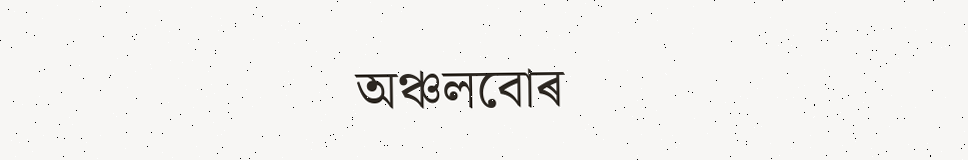অঞ্চলবোৰ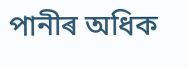পানীৰ অধিক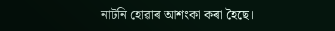নাটনি হোৱাৰ আশংকা কৰা হৈছে।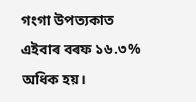গংগা উপত্যকাত এইবাৰ বৰফ ১৬.৩% অধিক হয়।